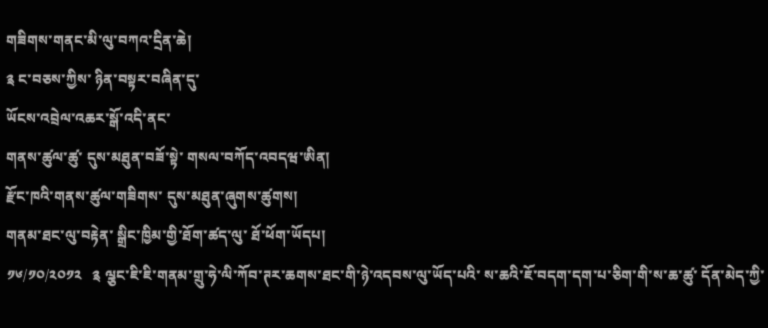གཟིགས་གནང་མི་ལུ་བཀའ་དྲིན་ཆེ།
༉ ང་བཅས་ཀྱིས་ ཉིན་བསྟར་བཞིན་དུ་
ཡོངས་འབྲེལ་འཆར་སྒོ་འདི་ནང་
གནས་ཚུལ་ཚུ་ དུས་མཐུན་བཟོ་སྟེ་ གསལ་བཀོད་འབདཝ་ཨིན།
རྫོང་ཁའི་གནས་ཚུལ་གཟིགས་ དུས་མཐུན་ཞུགས་ཚུགས།
གནམ་ཐང་ལུ་བརྟེན་ སྒྲིང་ཁྱིམ་གྱི་ཐོག་ཚད་ལུ་ ཐོ་ཕོག་ཡོདཔ།
༡༦/༡༠/༢༠༡༢   ༉ ལྕང་ཇི་ཇི་གནམ་གྲུ་ཧེ་ལི་ཀོབ་ཊར་ཆགས་ཐང་གི་ཉེ་འདབས་ལུ་ཡོད་པའི་ ས་ཆའི་ཇོ་བདག་དག་པ་ཅིག་གི་ས་ཆ་ཚུ་ དོན་མེད་ཀྱི་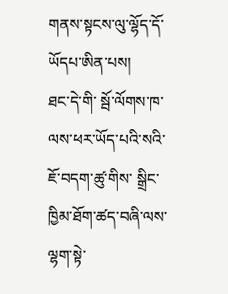གནས་སྟངས་ལུ་ལྷོད་དོ་ཡོདཔ་ཨིན་པས།
ཐང་དེ་གི་ སྦོ་ལོགས་ཁ་ལས་ཕར་ཡོད་པའི་སའི་ཇོ་བདག་ཚུ་གིས་ སྒྲིང་ཁྱིམ་ཐོག་ཚད་བཞི་ལས་ལྷག་སྟེ་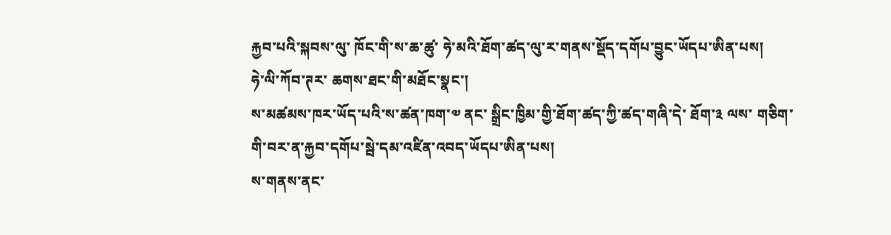རྐྱབ་པའི་སྐབས་ལུ་ ཁོང་གི་ས་ཆ་ཚུ་ ཧེ་མའི་ཐོག་ཚད་ལུ་ར་གནས་སྡོད་དགོཔ་བྱུང་ཡོདཔ་ཨིན་པས།
ཧེ་ལི་ཀོབ་ཊར་ ཆགས་ཐང་གི་མཐོང་སྣང་།
ས་མཚམས་ཁར་ཡོད་པའི་ས་ཚན་ཁག་༧ ནང་ སྒྲིང་ཁྱིམ་གྱི་ཐོག་ཚད་ཀྱི་ཚད་གཞི་དེ་ ཐོག་༣ ལས་ གཅིག་གི་བར་ན་རྐྱབ་དགོཔ་སྦེ་དམ་འཛིན་འབད་ཡོདཔ་ཨིན་པས།
ས་གནས་ནང་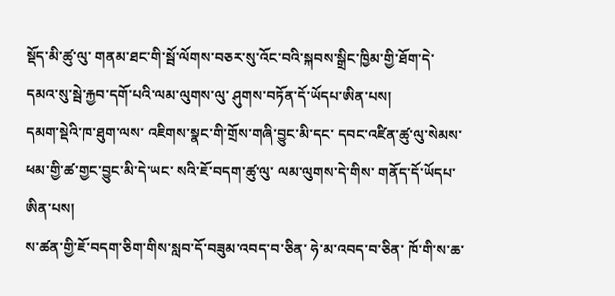སྡོད་མི་ཚུ་ལུ་ གནམ་ཐང་གི་སྦོ་ལོགས་བཅར་སུ་འོང་བའི་སྐབས་སྒྲིང་ཁྱིམ་གྱི་ཐོག་དེ་ དམའ་སུ་སྦེ་རྐྱབ་དགོ་པའི་ལམ་ལུགས་ལུ་ ཤུགས་བཏོན་དོ་ཡོདཔ་ཨིན་པས།
དམག་སྡེའི་ཁ་ཐུག་ལས་ འཇིགས་སྣང་གི་གྲོས་གཞི་བྱུང་མི་དང་ དབང་འཛིན་ཚུ་ལུ་སེམས་ཕམ་གྱི་ཚ་གྱང་བྱུང་མི་དེ་ཡང་ སའི་ཇོ་བདག་ཚུ་ལུ་ ལམ་ལུགས་དེ་གིས་ གནོད་དོ་ཡོདཔ་ཨིན་པས།
ས་ཚན་གྱི་ཇོ་བདག་ཅིག་གིས་སླབ་དོ་བཟུམ་འབད་བ་ཅིན་ ཧེ་མ་འབད་བ་ཅིན་ ཁོ་གི་ས་ཆ་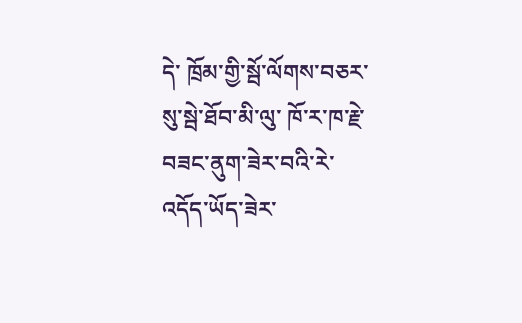དེ་ ཁྲོམ་གྱི་སྦོ་ལོགས་བཅར་སུ་སྦེ་ཐོབ་མི་ལུ་ ཁོ་ར་ཁ་རྗེ་བཟང་ནུག་ཟེར་བའི་རེ་འདོད་ཡོད་ཟེར་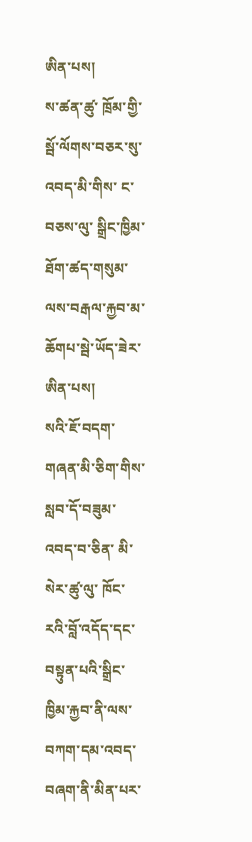ཨིན་པས།
ས་ཚན་ཚུ་ ཁྲོམ་གྱི་སྦོ་ལོགས་བཅར་སུ་འབད་མི་གིས་ ང་བཅས་ལུ་ སྒྲིང་ཁྱིམ་ཐོག་ཚད་གསུམ་ལས་བརྒལ་རྐྱབ་མ་ཆོགཔ་སྦེ་ཡོད་ཟེར་ཨིན་པས།
སའི་ཇོ་བདག་གཞན་མི་ཅིག་གིས་སླབ་དོ་བཟུམ་འབད་བ་ཅིན་ མི་སེར་ཚུ་ལུ་ ཁོང་རའི་བློ་འདོད་དང་བསྟུན་པའི་སྒྲིང་ཁྱིམ་རྐྱབ་ནི་ལས་བཀག་དམ་འབད་བཞག་ནི་མིན་པར་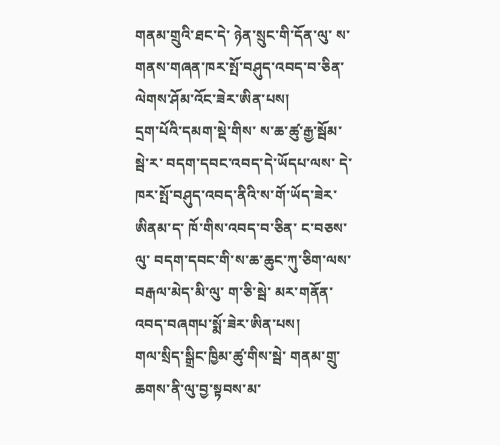གནམ་གྲུའི་ཐང་དེ་ ཉེན་སྲུང་གི་དོན་ལུ་ ས་གནས་གཞན་ཁར་སྤོ་བཤུད་འབད་བ་ཅིན་ ལེགས་ཤོམ་འོང་ཟེར་ཨིན་པས།
དྲག་པོའི་དམག་སྡེ་གིས་ ས་ཆ་ཚུ་རྒྱ་སྦོམ་སྦེ་ར་ བདག་དབང་འབད་དེ་ཡོདཔ་ལས་ དེ་ཁར་སྤོ་བཤུད་འབད་ནིའི་ས་གོ་ཡོད་ཟེར་ཨིནམ་ད་ ཁོ་གིས་འབད་བ་ཅིན་ ང་བཅས་ལུ་ བདག་དབང་གི་ས་ཆ་ཆུང་ཀུ་ཅིག་ལས་བརྒལ་མེད་མི་ལུ་ ག་ཅི་སྦེ་ མར་གནོན་འབད་བཞགཔ་སྨོ་ཟེར་ཨིན་པས།
གལ་སྲིད་སྒྲིང་ཁྱིམ་ཚུ་གིས་སྦེ་ གནམ་གྲུ་ཆགས་ནི་ལུ་བྱ་སྟབས་མ་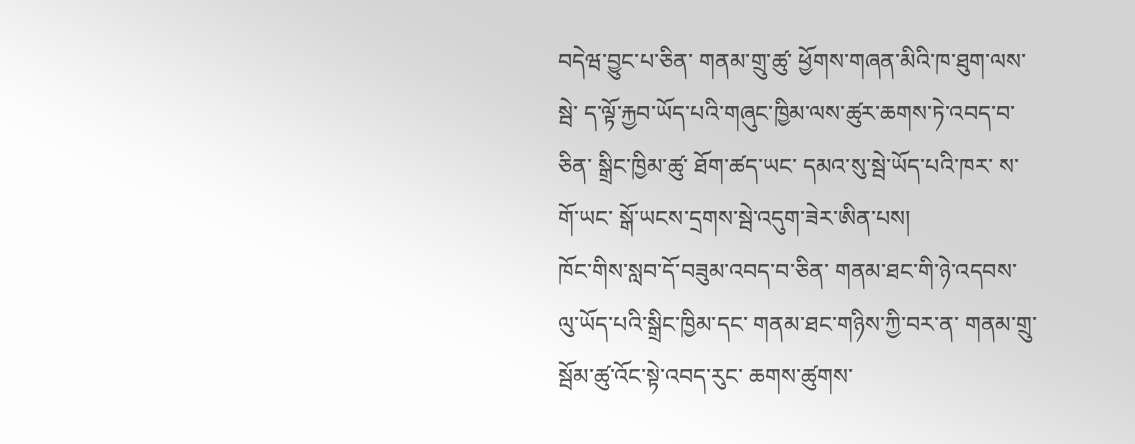བདེཝ་བྱུང་པ་ཅིན་ གནམ་གྲུ་ཚུ་ ཕྱོགས་གཞན་མིའི་ཁ་ཐུག་ལས་སྦེ་ ད་ལྟོ་རྐྱབ་ཡོད་པའི་གཞུང་ཁྱིམ་ལས་ཚུར་ཆགས་ཏེ་འབད་བ་ཅིན་ སྒྲིང་ཁྱིམ་ཚུ་ ཐོག་ཚད་ཡང་ དམའ་སུ་སྦེ་ཡོད་པའི་ཁར་ ས་གོ་ཡང་ སྒོ་ཡངས་དྲགས་སྦེ་འདུག་ཟེར་ཨིན་པས།
ཁོང་གིས་སླབ་དོ་བཟུམ་འབད་བ་ཅིན་ གནམ་ཐང་གི་ཉེ་འདབས་ལུ་ཡོད་པའི་སྒྲིང་ཁྱིམ་དང་ གནམ་ཐང་གཉིས་ཀྱི་བར་ན་ གནམ་གྲུ་སྦོམ་ཚུ་འོང་སྟེ་འབད་རུང་ ཆགས་ཚུགས་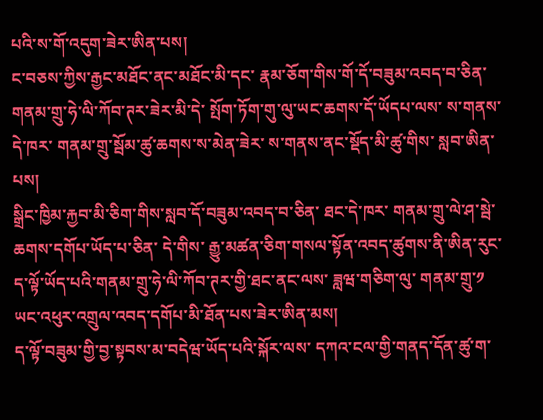པའི་ས་གོ་འདུག་ཟེར་ཨིན་པས།
ང་བཅས་ཀྱིས་རྒྱང་མཐོང་ནང་མཐོང་མི་དང་ རྣམ་ཅོག་གིས་གོ་དོ་བཟུམ་འབད་བ་ཅིན་ གནམ་གྲུ་ཧེ་ལི་ཀོབ་ཊར་ཟེར་མི་དེ་ སྤོག་ཏོག་གུ་ལུ་ཡང་ཆགས་དོ་ཡོདཔ་ལས་ ས་གནས་དེ་ཁར་ གནམ་གྲུ་སྦོམ་ཚུ་ཆགས་ས་མེན་ཟེར་ ས་གནས་ནང་སྡོད་མི་ཚུ་གིས་ སླབ་ཨིན་པས།
སྒྲིང་ཁྱིམ་རྐྱབ་མི་ཅིག་གིས་སླབ་དོ་བཟུམ་འབད་བ་ཅིན་ ཐང་དེ་ཁར་ གནམ་གྲུ་ལེ་ཤ་སྦེ་ཆགས་དགོཔ་ཡོད་པ་ཅིན་ དེ་གིས་ རྒྱུ་མཚན་ཅིག་གསལ་སྟོན་འབད་ཚུགས་ནི་ཨིན་རུང་ ད་ལྟོ་ཡོད་པའི་གནམ་གྲུ་ཧེ་ལི་ཀོབ་ཊར་གྱི་ཐང་ནང་ལས་ ཟླཝ་གཅིག་ལུ་ གནམ་གྲུ་༡ ཡང་འཕུར་འགྲུལ་འབད་དགོཔ་མི་ཐོན་པས་ཟེར་ཨིན་མས།
ད་ལྟོ་བཟུམ་གྱི་བྱ་སྟབས་མ་བདེཝ་ཡོད་པའི་སྐོར་ལས་ དཀའ་ངལ་གྱི་གནད་དོན་ཚུ་ག་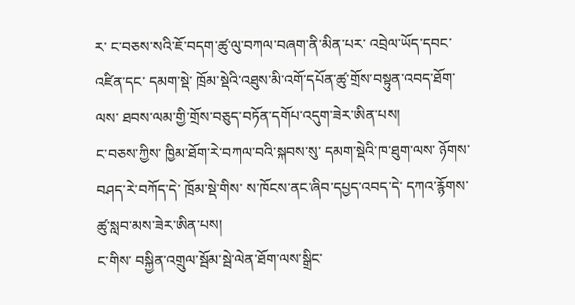ར་ ང་བཅས་སའི་ཇོ་བདག་ཚུ་ལུ་བཀལ་བཞག་ནི་མིན་པར་ འབྲེལ་ཡོད་དབང་འཛིན་དང་ དམག་སྡེ་ ཁྲོམ་སྡེའི་འཐུས་མི་འགོ་དཔོན་ཚུ་གྲོས་བསྟུན་འབད་ཐོག་ལས་ ཐབས་ལམ་གྱི་གྲོས་བཅུད་བཏོན་དགོཔ་འདུག་ཟེར་ཨིན་པས།
ང་བཅས་ཀྱིས་ ཁྱིམ་ཐོག་རེ་བཀལ་བའི་སྐབས་སུ་ དམག་སྡེའི་ཁ་ཐུག་ལས་ ཉོགས་བཤད་རེ་བཀོད་དེ་ ཁྲོམ་སྡེ་གིས་ ས་ཁོངས་ནང་ཞིབ་དཔྱད་འབད་དེ་ དཀའ་རྙོགས་ཚུ་སླབ་མས་ཟེར་ཨིན་པས།
ང་གིས་ བསྐྱིན་འགྲུལ་སྦོམ་སྦེ་ལེན་ཐོག་ལས་སྒྲིང་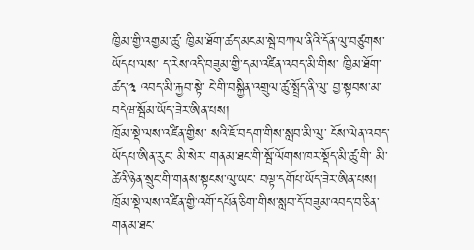ཁྱིམ་གྱི་འགྱམ་ཚུ་ ཁྱིམ་ཐོག་ཚད་མངམ་སྦེ་བཀལ་ནིའི་དོན་ལུ་བཙུགས་ཡོདཔ་ལས་ ད་རེས་འདི་བཟུམ་གྱི་དམ་འཛིན་འབད་མི་གིས་ ཁྱིམ་ཐོག་ཚད་༣ འབད་མི་རྐྱབ་སྟེ་ ངེ་གི་བསྐྱིན་འགྲུལ་ཚུ་སྤྲོད་ནི་ལུ་ བྱ་སྟབས་མ་བདེཝ་སྦོམ་ཡོད་ཟེར་ཨིན་པས།
ཁྲོམ་སྡེ་ལས་འཛིན་གྱིས་ སའི་ཇོ་བདག་གིས་སླབ་མི་ལུ་ ངོས་ལེན་འབད་ཡོདཔ་ཨིན་རུང་ མི་སེར་ གནམ་ཐང་གི་སྦོ་ལོགས་ཁར་སྡོད་མི་ཚུ་གི་ མི་ཚེའི་ཉེན་སྲུང་གི་གནས་སྟངས་ལུ་ཡང་ བལྟ་དགོཔ་ཡོད་ཟེར་ཨིན་པས།
ཁྲོམ་སྡེ་ལས་འཛིན་གྱི་འགོ་དཔོན་ཅིག་གིས་སླབ་དོ་བཟུམ་འབད་བ་ཅིན་ གནམ་ཐང་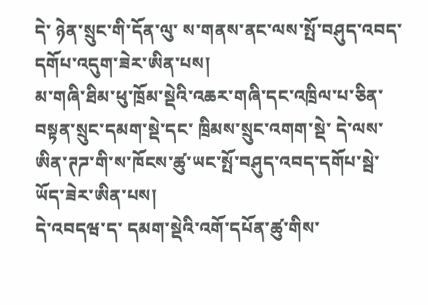དེ་ ཉེན་སྲུང་གི་དོན་ལུ་ ས་གནས་ནང་ལས་སྤོ་བཤུད་འབད་དགོཔ་འདུག་ཟེར་ཨིན་པས།
མ་གཞི་ཐིམ་ཕུ་ཁྲོམ་སྡེའི་འཆར་གཞི་དང་འཁྲིལ་པ་ཅིན་ བསྟན་སྲུང་དམག་སྡེ་དང་ ཁྲིམས་སྲུང་འགག་སྡེ་ དེ་ལས་ ཨིན་ཊཌ་གི་ས་ཁོངས་ཚུ་ཡང་སྤོ་བཤུད་འབད་དགོཔ་སྦེ་ཡོད་ཟེར་ཨིན་པས།
དེ་འབདཝ་ད་ དམག་སྡེའི་འགོ་དཔོན་ཚུ་གིས་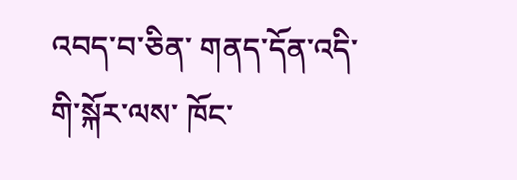འབད་བ་ཅིན་ གནད་དོན་འདི་གི་སྐོར་ལས་ ཁོང་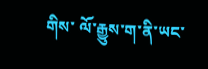གིས་ ལོ་རྒྱུས་ག་ནི་ཡང་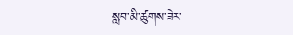སླབ་མི་ཚུགས་ཟེར་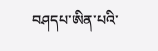བཤདཔ་ཨིན་པའི་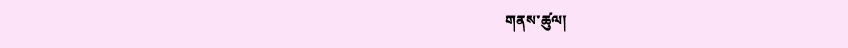གནས་ཚུལ།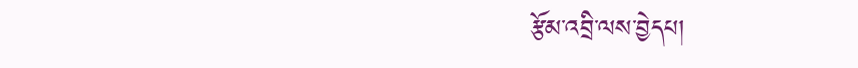རྩོམ་འབྲི་ལས་བྱེདཔ།